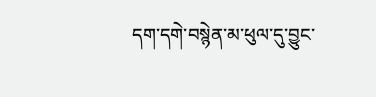དག་དགེ་བསྙེན་མ་ཕུལ་དུ་བྱུང་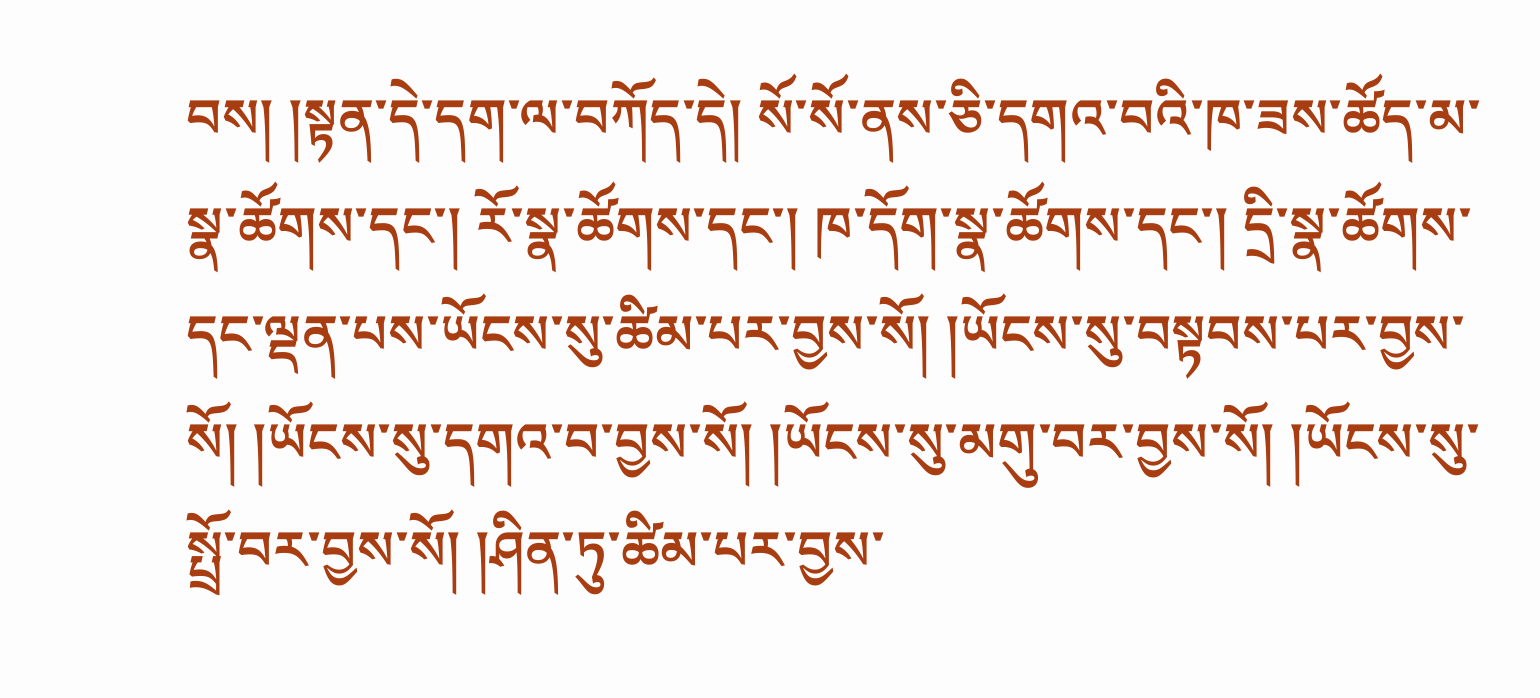བས། །སྟན་དེ་དག་ལ་བཀོད་དེ། སོ་སོ་ནས་ཅི་དགའ་བའི་ཁ་ཟས་ཚོད་མ་སྣ་ཚོགས་དང་། རོ་སྣ་ཚོགས་དང་། ཁ་དོག་སྣ་ཚོགས་དང་། དྲི་སྣ་ཚོགས་དང་ལྡན་པས་ཡོངས་སུ་ཚིམ་པར་བྱས་སོ། །ཡོངས་སུ་བསྟབས་པར་བྱས་སོ། །ཡོངས་སུ་དགའ་བ་བྱས་སོ། །ཡོངས་སུ་མགུ་བར་བྱས་སོ། །ཡོངས་སུ་སྤྲོ་བར་བྱས་སོ། །ཤིན་ཏུ་ཚིམ་པར་བྱས་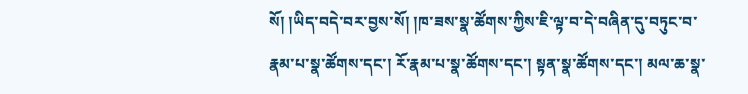སོ། །ཡིད་བདེ་བར་བྱས་སོ། །ཁ་ཟས་སྣ་ཚོགས་ཀྱིས་ཇི་ལྟ་བ་དེ་བཞིན་དུ་བཏུང་བ་རྣམ་པ་སྣ་ཚོགས་དང་། རོ་རྣམ་པ་སྣ་ཚོགས་དང་། སྟན་སྣ་ཚོགས་དང་། མལ་ཆ་སྣ་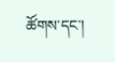ཚོགས་དང་།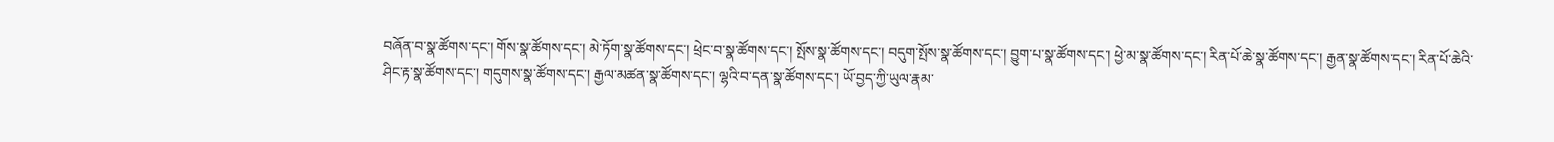བཞོན་བ་སྣ་ཚོགས་དང་། གོས་སྣ་ཚོགས་དང་། མེ་ཏོག་སྣ་ཚོགས་དང་། ཕྲེང་བ་སྣ་ཚོགས་དང་། སྤོས་སྣ་ཚོགས་དང་། བདུག་སྤོས་སྣ་ཚོགས་དང་། བྱུག་པ་སྣ་ཚོགས་དང་། ཕྱེ་མ་སྣ་ཚོགས་དང་། རིན་པོ་ཆེ་སྣ་ཚོགས་དང་། རྒྱན་སྣ་ཚོགས་དང་། རིན་པོ་ཆེའི་ཤིང་རྟ་སྣ་ཚོགས་དང་། གདུགས་སྣ་ཚོགས་དང་། རྒྱལ་མཚན་སྣ་ཚོགས་དང་། ལྷའི་བ་དན་སྣ་ཚོགས་དང་། ཡོ་བྱད་ཀྱི་ཡུལ་རྣམ་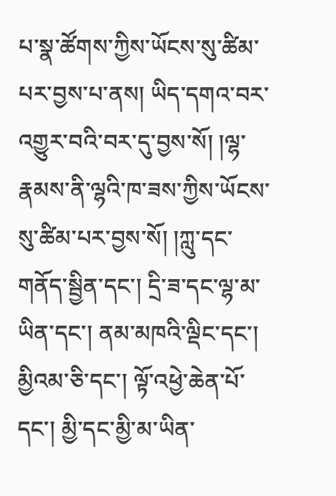པ་སྣ་ཚོགས་ཀྱིས་ཡོངས་སུ་ཚིམ་པར་བྱས་པ་ནས། ཡིད་དགའ་བར་འགྱུར་བའི་བར་དུ་བྱས་སོ། །ལྷ་རྣམས་ནི་ལྷའི་ཁ་ཟས་ཀྱིས་ཡོངས་སུ་ཚིམ་པར་བྱས་སོ། །ཀླུ་དང་གནོད་སྦྱིན་དང་། དྲི་ཟ་དང་ལྷ་མ་ཡིན་དང་། ནམ་མཁའི་ལྡིང་དང་། མྱིའམ་ཅི་དང་། ལྟོ་འཕྱེ་ཆེན་པོ་དང་། མྱི་དང་མྱི་མ་ཡིན་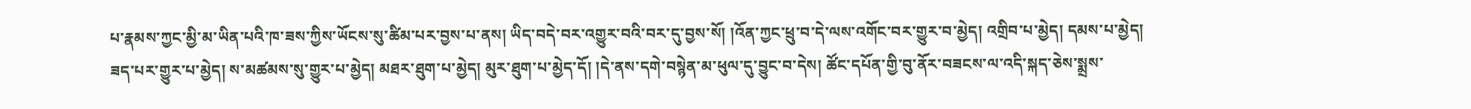པ་རྣམས་ཀྱང་མྱི་མ་ཡིན་པའི་ཁ་ཟས་ཀྱིས་ཡོངས་སུ་ཚིམ་པར་བྱས་པ་ནས། ཡིད་བདེ་བར་འགྱུར་བའི་བར་དུ་བྱས་སོ། །འོན་ཀྱང་ཕྲུ་བ་དེ་ལས་འགོང་བར་གྱུར་བ་མྱེད། འགྲིབ་པ་མྱེད། དམས་པ་མྱེད། ཟད་པར་གྱུར་པ་མྱེད། ས་མཚམས་སུ་གྱུར་པ་མྱེད། མཐར་ཐུག་པ་མྱེད། མུར་ཐུག་པ་མྱེད་དོ། །དེ་ནས་དགེ་བསྙེན་མ་ཕུལ་དུ་བྱུང་བ་དེས། ཚོང་དཔོན་གྱི་བུ་ནོར་བཟངས་ལ་འདི་སྐད་ཅེས་སྨྲས་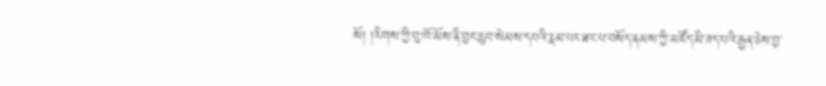སོ། །རིགས་ཀྱི་བུ་ཁོ་མོས་ནི་བྱང་ཆུབ་སེམས་དཔའི་རྣམ་པར་ཐར་པ་བསོད་ནམས་ཀྱི་མཛོད་མི་ཟད་པའི་རྒྱན་ཅེས་བྱ་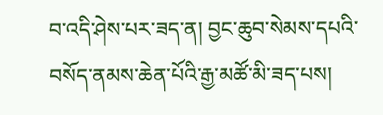བ་འདི་ཤེས་པར་ཟད་ན། བྱང་ཆུབ་སེམས་དཔའི་བསོད་ནམས་ཆེན་པོའི་རྒྱ་མཚོ་མི་ཟད་པས།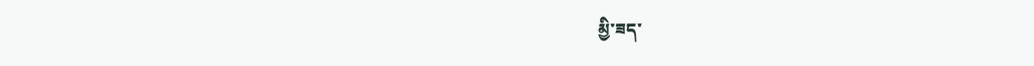མྱི་ཟད་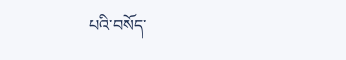པའི་བསོད་